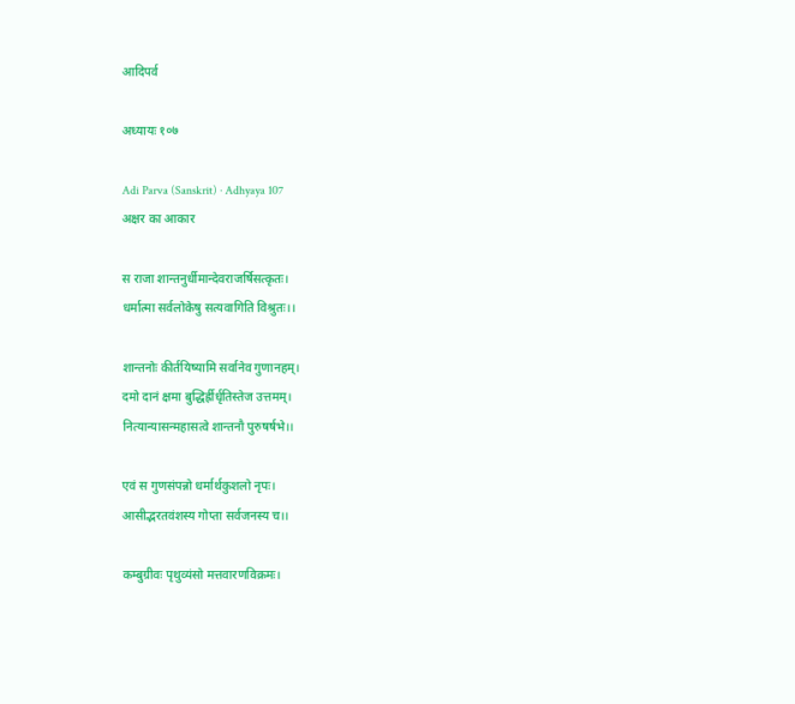आदिपर्व

अध्यायः १०७

Adi Parva (Sanskrit) · Adhyaya 107
अक्षर का आकार

स राजा शान्तनुर्धीमान्देवराजर्षिसत्कृतः।
धर्मात्मा सर्वलोकेषु सत्यवागिति विश्रुतः।।

शान्तनोः कीर्तयिष्यामि सर्वानेव गुणानहम्।
दमो दानं क्षमा बुद्धिर्ह्रीर्धृतिस्तेज उत्तमम्।
नित्यान्यासन्महासत्वे शान्तनौ पुरुषर्षभे।।

एवं स गुणसंपन्नो धर्मार्थकुशलो नृपः।
आसीद्भरतवंशस्य गोप्ता सर्वजनस्य च।।

कम्बुग्रीवः पृथुव्यंसो मत्तवारणविक्रमः।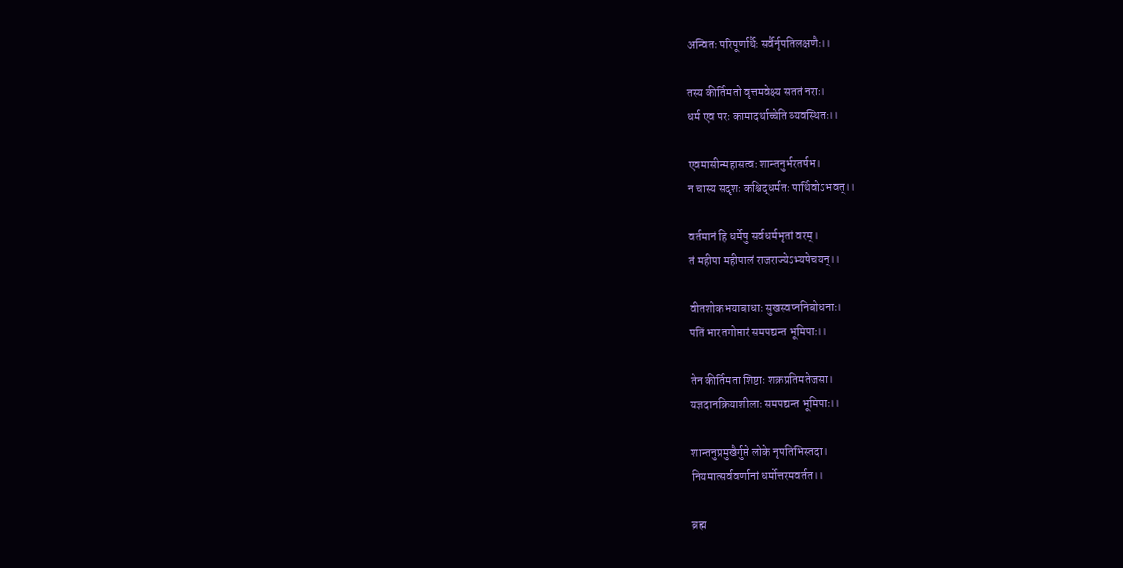अन्वितः परिपूर्णार्थैः सर्वैर्नृपतिलक्षणैः।।

तस्य कीर्तिमतो वृत्तमवेक्ष्य सततं नराः।
धर्म एव परः कामादर्थाच्चेति व्यवस्थितः।।

एवमासीन्महासत्वः शान्तनुर्भरतर्षभ।
न चास्य सदृशः कश्चिद्धर्मतः पार्थिवोऽभवत्।।

वर्तमानं हि धर्मेषु सर्वधर्मभृतां वरम्।
तं महीपा महीपालं राजराज्येऽभ्यषेचयन्।।

वीतशोकभयाबाधाः सुखस्वप्ननिबोधनाः।
पतिं भारतगोप्तारं समपद्यन्त भूमिपाः।।

तेन कीर्तिमता शिष्टाः शक्रप्रतिमतेजसा।
यज्ञदानक्रियाशीलाः समपद्यन्त भूमिपाः।।

शान्तनुप्रमुखैर्गुप्ते लोके नृपतिभिस्तदा।
नियमात्सर्ववर्णानां धर्मोत्तरमवर्तत।।

ब्रह्म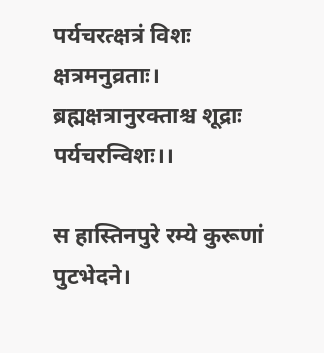पर्यचरत्क्षत्रं विशः क्षत्रमनुव्रताः।
ब्रह्मक्षत्रानुरक्ताश्च शूद्राः पर्यचरन्विशः।।

स हास्तिनपुरे रम्ये कुरूणां पुटभेदने।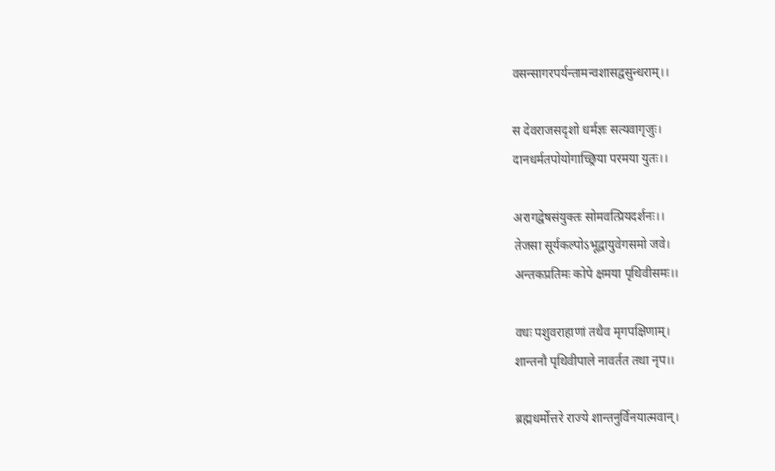वसन्सागरपर्यन्तामन्वशासद्वसुन्धराम्।।

स देवराजसदृशो धर्मज्ञः सत्यवागृजुः।
दानधर्मतपोयोगाच्छ्रिया परमया युतः।।

अरागद्वेषसंयुक्तः सोमवत्प्रियदर्शनः।।
तेजसा सूर्यकल्पोऽभूद्वायुवेगसमो जवे।
अन्तकप्रतिमः कोपे क्षमया पृथिवीसमः।।

वधः पशुवराहाणां तथैव मृगपक्षिणाम्।
शान्तनौ पृथिवीपाले नावर्तत तथा नृप।।

ब्रह्मधर्मोत्तरे राज्ये शान्तनुर्विनयात्मवान्।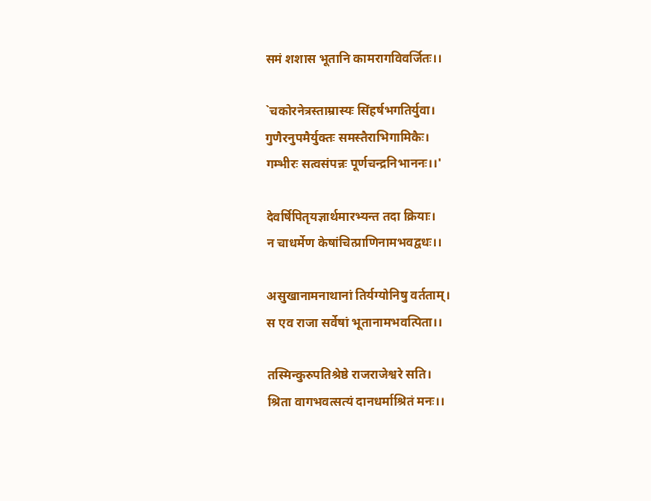समं शशास भूतानि कामरागविवर्जितः।।

`चकोरनेत्रस्ताम्रास्यः सिंहर्षभगतिर्युवा।
गुणैरनुपमैर्युक्तः समस्तैराभिगामिकैः।
गम्भीरः सत्वसंपन्नः पूर्णचन्द्रनिभाननः।।'

देवर्षिपितृयज्ञार्थमारभ्यन्त तदा क्रियाः।
न चाधर्मेण केषांचित्प्राणिनामभवद्वधः।।

असुखानामनाथानां तिर्यग्योनिषु वर्तताम्।
स एव राजा सर्वेषां भूतानामभवत्पिता।।

तस्मिन्कुरुपतिश्रेष्ठे राजराजेश्वरे सति।
श्रिता वागभवत्सत्यं दानधर्माश्रितं मनः।।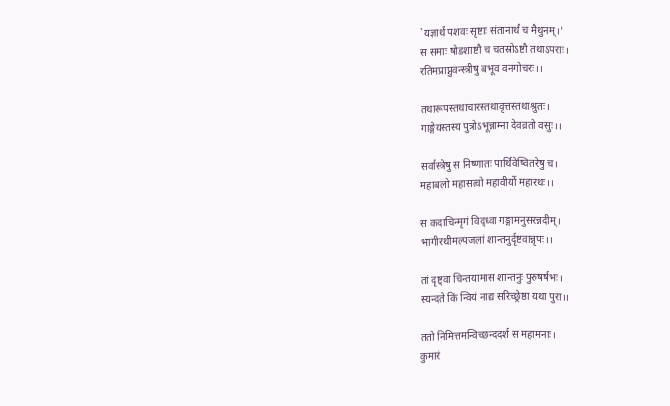`यज्ञार्थं पशवः सृष्टाः संतानार्थं च मैथुनम्।'
स समाः षोडशाष्टौ च चतस्रोऽष्टौ तथाऽपराः।
रतिमप्राप्नुवन्स्त्रीषु बभूव वनगोचरः।।

तथारूपस्तथाचारस्तथावृत्तस्तथाश्रुतः।
गाङ्गेयस्तस्य पुत्रोऽभून्नाम्ना देवव्रतो वसुः।।

सर्वास्त्रेषु स निष्णातः पार्थिवेष्वितरेषु च।
महाबलो महासत्वो महावीर्यो महारथः।।

स कदाचिन्मृगं विद्ध्वा गङ्गामनुसरन्नदीम्।
भागीरथीमल्पजलां शान्तनुर्दृष्टवान्नृपः।।

तां दृष्ट्वा चिन्तयामास शान्तनुः पुरुषर्षभः।
स्यन्दते किं न्वियं नाद्य सरिच्छ्रेष्ठा यथा पुरा।।

ततो निमित्तमन्विच्छन्ददर्श स महामनाः।
कुमारं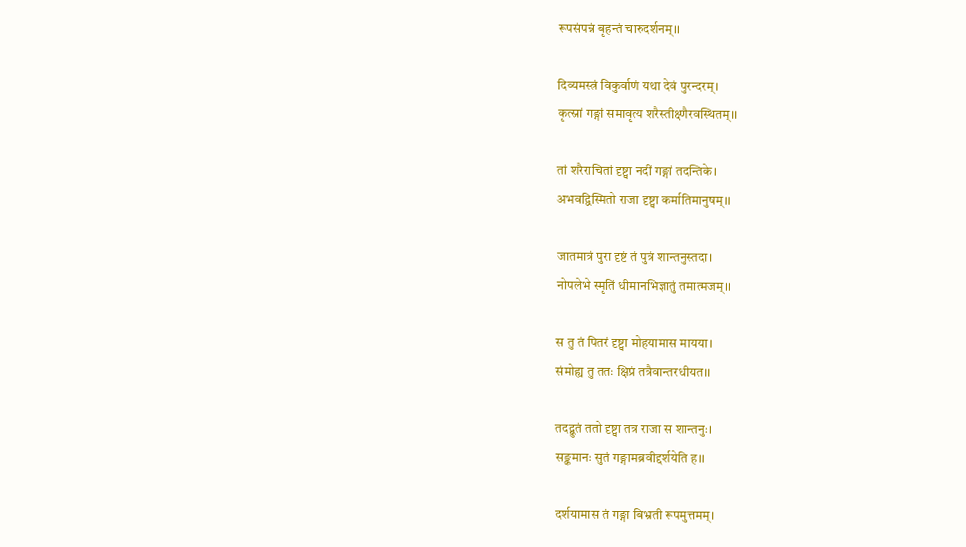रूपसंपन्नं बृहन्तं चारुदर्शनम्।।

दिव्यमस्त्रं विकुर्वाणं यथा देवं पुरन्दरम्।
कृत्स्नां गङ्गां समावृत्य शरैस्तीक्ष्णैरवस्थितम्।।

तां शरैराचितां दृष्ट्वा नदीं गङ्गां तदन्तिके।
अभवद्विस्मितो राजा दृष्ट्वा कर्मातिमानुषम्।।

जातमात्रं पुरा दृष्टं तं पुत्रं शान्तनुस्तदा।
नोपलेभे स्मृतिं धीमानभिज्ञातुं तमात्मजम्।।

स तु तं पितरं दृष्ट्वा मोहयामास मायया।
संमोह्य तु ततः क्षिप्रं तत्रैवान्तरधीयत।।

तदद्बुतं ततो दृष्ट्वा तत्र राजा स शान्तनुः।
सङ्कमानः सुतं गङ्गामब्रवीद्दर्शयेति ह।।

दर्शयामास तं गङ्गा बिभ्रती रूपमुत्तमम्।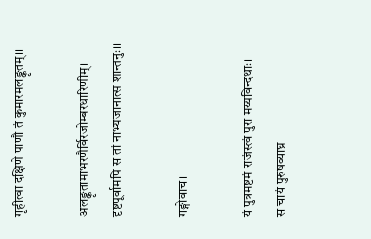गृहीत्वा दक्षिणे पाणौ तं कुमारमलङ्कृतम्।।

अलङ्कृतामाभरणैर्विरजोम्बरधारिणीम्।
दृष्टपूर्वामपि स तां नाभ्यजानात्स शान्तनुः।।

गङ्गोवाच।

यं पुत्रमष्टमं राजंस्त्वं पुरा मय्यविन्दथाः।
स चायं पुरुषव्याघ्र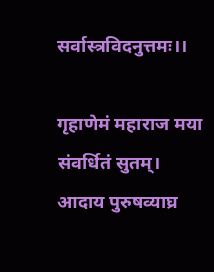सर्वास्त्रविदनुत्तमः।।

गृहाणेमं महाराज मया संवर्धितं सुतम्।
आदाय पुरुषव्याघ्र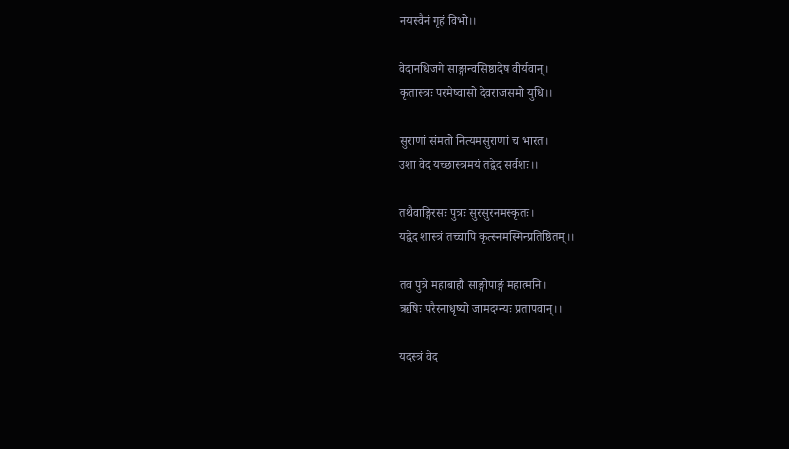नयस्वैनं गृहं विभो।।

वेदानधिजगे साङ्गान्वसिष्ठादेष वीर्यवान्।
कृतास्त्रः परमेष्वासो देवराजसमो युधि।।

सुराणां संमतो नित्यमसुराणां च भारत।
उशा वेद यच्छास्त्रमयं तद्वेद सर्वशः।।

तथैवाङ्गिरसः पुत्रः सुरसुरनमस्कृतः।
यद्वेद शास्त्रं तच्चापि कृत्स्नमस्मिन्प्रतिष्ठितम्।।

तव पुत्रे महाबाहौ साङ्गोपाङ्गं महात्मनि।
ऋषिः परैरनाधृष्यो जामदग्न्यः प्रतापवान्।।

यदस्त्रं वेद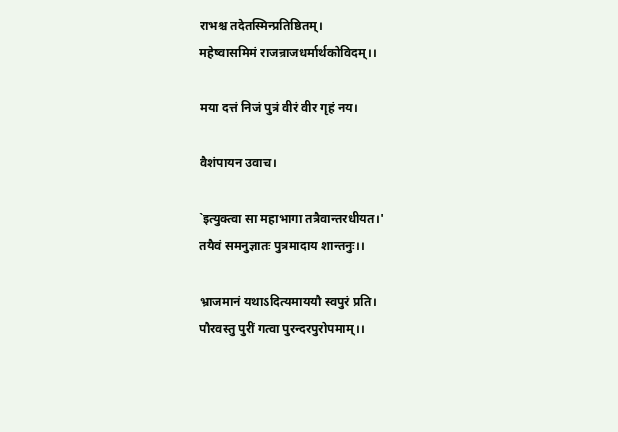राभश्च तदेतस्मिन्प्रतिष्ठितम्।
महेष्वासमिमं राजन्राजधर्मार्थकोविदम्।।

मया दत्तं निजं पुत्रं वीरं वीर गृहं नय।

वैशंपायन उवाच।

`इत्युक्त्वा सा महाभागा तत्रैवान्तरधीयत।'
तयैवं समनुज्ञातः पुत्रमादाय शान्तनुः।।

भ्राजमानं यथाऽदित्यमाययौ स्वपुरं प्रति।
पौरवस्तु पुरीं गत्वा पुरन्दरपुरोपमाम्।।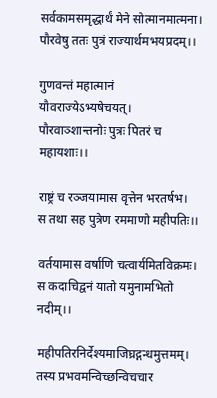सर्वकामसमृद्धार्थं मेने सोत्मानमात्मना।
पौरवेषु ततः पुत्रं राज्यार्थमभयप्रदम्।।

गुणवन्तं महात्मानं यौवराज्येऽभ्यषेचयत्।
पौरवाञ्शान्तनोः पुत्रः पितरं च महायशाः।।

राष्ट्रं च रञ्जयामास वृत्तेन भरतर्षभ।
स तथा सह पुत्रेण रममाणो महीपतिः।।

वर्तयामास वर्षाणि चत्वार्यमितविक्रमः।
स कदाचिद्वनं यातो यमुनामभितो नदीम्।।

महीपतिरनिर्देश्यमाजिघ्रद्गन्धमुत्तमम्।
तस्य प्रभवमन्विच्छन्विचचार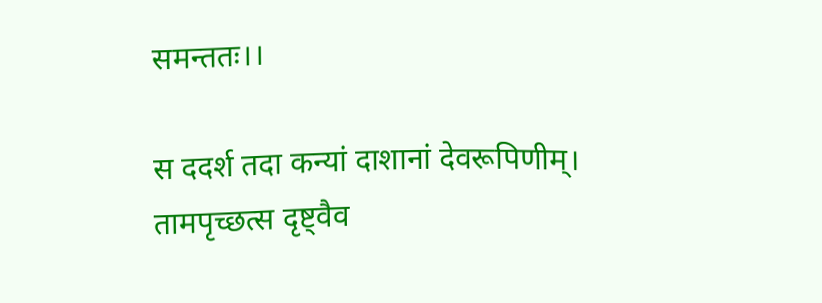समन्ततः।।

स ददर्श तदा कन्यां दाशानां देवरूपिणीम्।
तामपृच्छत्स दृष्ट्वैव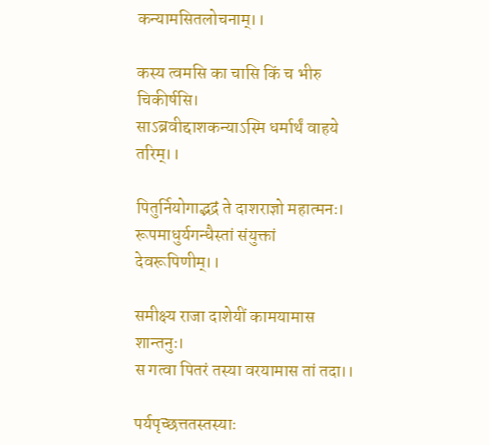कन्यामसितलोचनाम्।।

कस्य त्वमसि का चासि किं च भीरु चिकीर्षसि।
साऽब्रवीद्दाशकन्याऽस्मि धर्मार्थं वाहये तरिम्।।

पितुर्नियोगाद्भद्रं ते दाशराज्ञो महात्मनः।
रूपमाधुर्यगन्धैस्तां संयुक्तां देवरूपिणीम्।।

समीक्ष्य राजा दाशेयीं कामयामास शान्तनुः।
स गत्वा पितरं तस्या वरयामास तां तदा।।

पर्यपृच्छत्ततस्तस्याः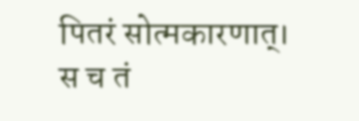पितरं सोत्मकारणात्।
स च तं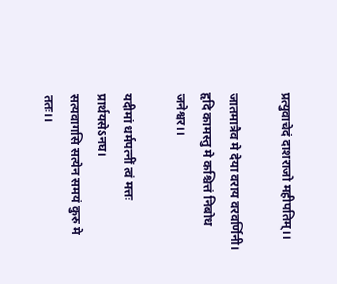प्रत्युवाचेदं दाशराजो महीपतिम्।।

जातमात्रैव मे देया वराय वरवर्णिनी।
हृदि कामस्तु मे कश्चित्तं निबोध जनेश्वर।।

यदीमां धर्मपत्नीं त्वं मत्तः प्रार्थयसेऽनघ।
सत्यवागसि सत्येन समयं कुरु मे ततः।।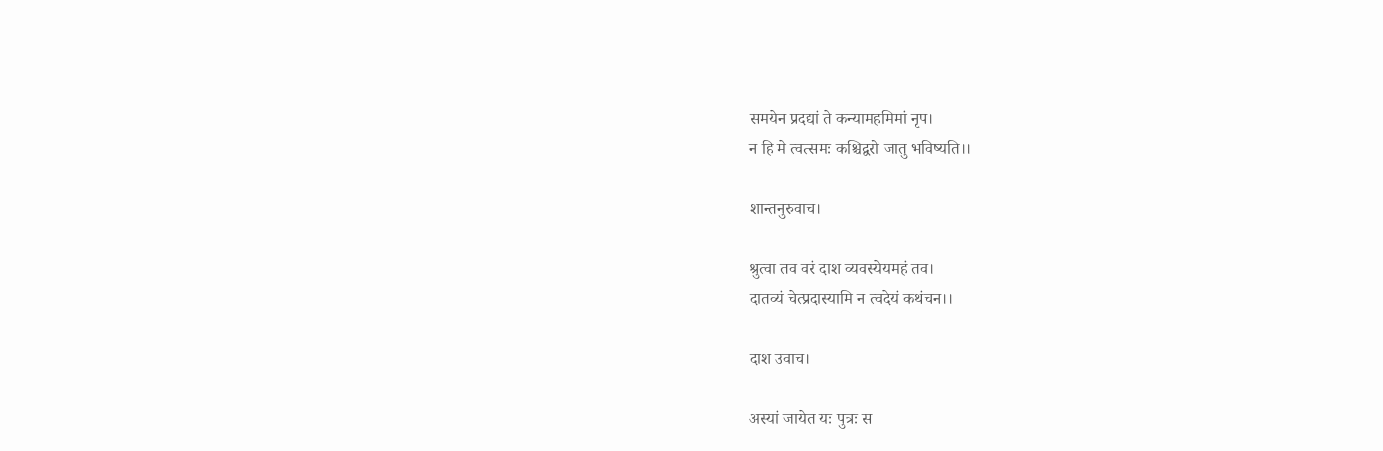समयेन प्रदद्यां ते कन्यामहमिमां नृप।
न हि मे त्वत्समः कश्चिद्वरो जातु भविष्यति।।

शान्तनुरुवाच।

श्रुत्वा तव वरं दाश व्यवस्येयमहं तव।
दातव्यं चेत्प्रदास्यामि न त्वदेयं कथंचन।।

दाश उवाच।

अस्यां जायेत यः पुत्रः स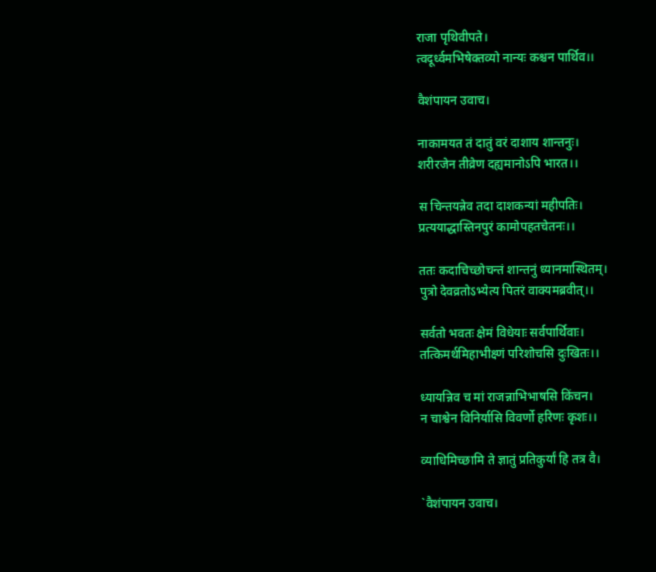राजा पृथिवीपते।
त्वदूर्ध्वमभिषेक्तव्यो नान्यः कश्चन पार्थिव।।

वैशंपायन उवाच।

नाकामयत तं दातुं वरं दाशाय शान्तनुः।
शरीरजेन तीव्रेण दह्यमानोऽपि भारत।।

स चिन्तयन्नेव तदा दाशकन्यां महीपतिः।
प्रत्ययाद्धास्तिनपुरं कामोपहतचेतनः।।

ततः कदाचिच्छोचन्तं शान्तनुं ध्यानमास्थितम्।
पुत्रो देवव्रतोऽभ्येत्य पितरं वाक्यमब्रवीत्।।

सर्वतो भवतः क्षेमं विधेयाः सर्वपार्थिवाः।
तत्किमर्थमिहाभीक्ष्णं परिशोचसि दुःखितः।।

ध्यायन्निव च मां राजन्नाभिभाषसि किंचन।
न चाश्वेन विनिर्यासि विवर्णो हरिणः कृशः।।

व्याधिमिच्छामि ते ज्ञातुं प्रतिकुर्यां हि तत्र वै।

`वैशंपायन उवाच।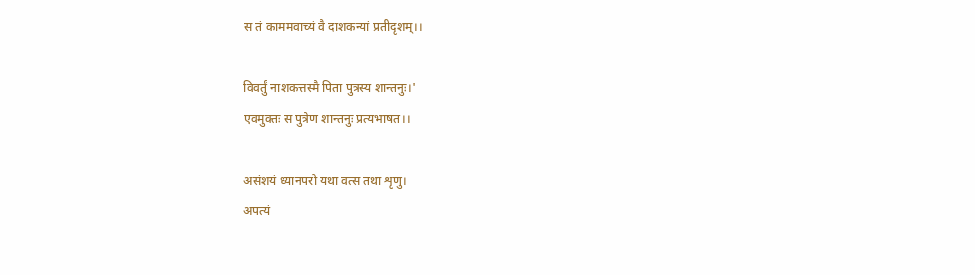स तं काममवाच्यं वै दाशकन्यां प्रतीदृशम्।।

विवर्तुं नाशकत्तस्मै पिता पुत्रस्य शान्तनुः।'
एवमुक्तः स पुत्रेण शान्तनुः प्रत्यभाषत।।

असंशयं ध्यानपरो यथा वत्स तथा शृणु।
अपत्यं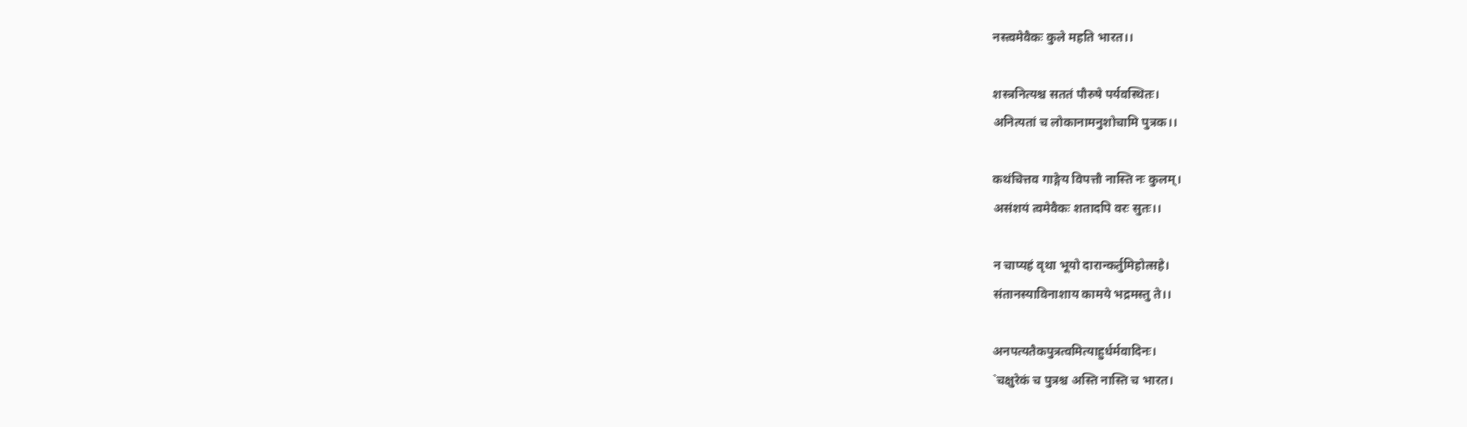नस्त्वमेवैकः कुले महति भारत।।

शस्त्रनित्यश्च सततं पौरुषे पर्यवस्थितः।
अनित्यतां च लोकानामनुशोचामि पुत्रक।।

कथंचित्तव गाङ्गेय विपत्तौ नास्ति नः कुलम्।
असंशयं त्वमेवैकः शतादपि वरः सुतः।।

न चाप्यहं वृथा भूयो दारान्कर्तुमिहोत्सहे।
संतानस्याविनाशाय कामये भद्रमस्तु ते।।

अनपत्यतैकपुत्रत्वमित्याहुर्धर्मवादिनः।
`चक्षुरेकं च पुत्रश्च अस्ति नास्ति च भारत।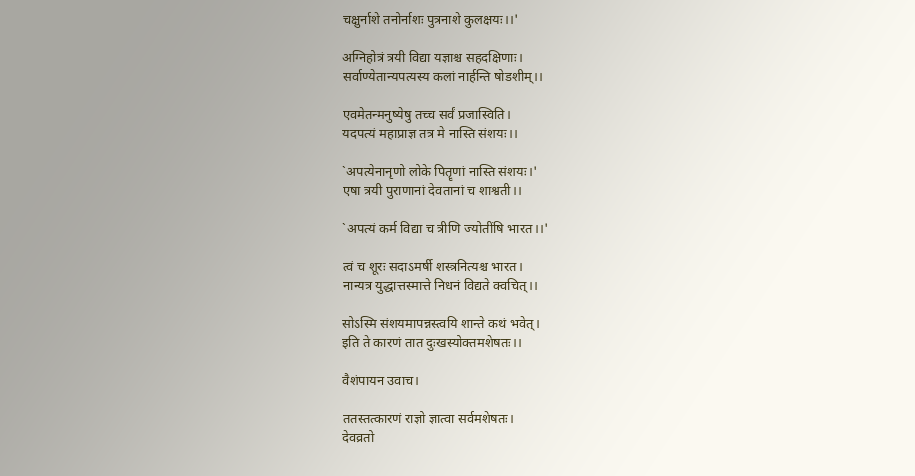चक्षुर्नाशे तनोर्नाशः पुत्रनाशे कुलक्षयः।।'

अग्निहोत्रं त्रयी विद्या यज्ञाश्च सहदक्षिणाः।
सर्वाण्येतान्यपत्यस्य कलां नार्हन्ति षोडशीम्।।

एवमेतन्मनुष्येषु तच्च सर्वं प्रजास्विति।
यदपत्यं महाप्राज्ञ तत्र मे नास्ति संशयः।।

`अपत्येनानृणो लोके पितॄणां नास्ति संशयः।'
एषा त्रयी पुराणानां देवतानां च शाश्वती।।

`अपत्यं कर्म विद्या च त्रीणि ज्योतींषि भारत।।'

त्वं च शूरः सदाऽमर्षी शस्त्रनित्यश्च भारत।
नान्यत्र युद्धात्तस्मात्ते निधनं विद्यते क्वचित्।।

सोऽस्मि संशयमापन्नस्त्वयि शान्ते कथं भवेत्।
इति ते कारणं तात दुःखस्योक्तमशेषतः।।

वैशंपायन उवाच।

ततस्तत्कारणं राज्ञो ज्ञात्वा सर्वमशेषतः।
देवव्रतो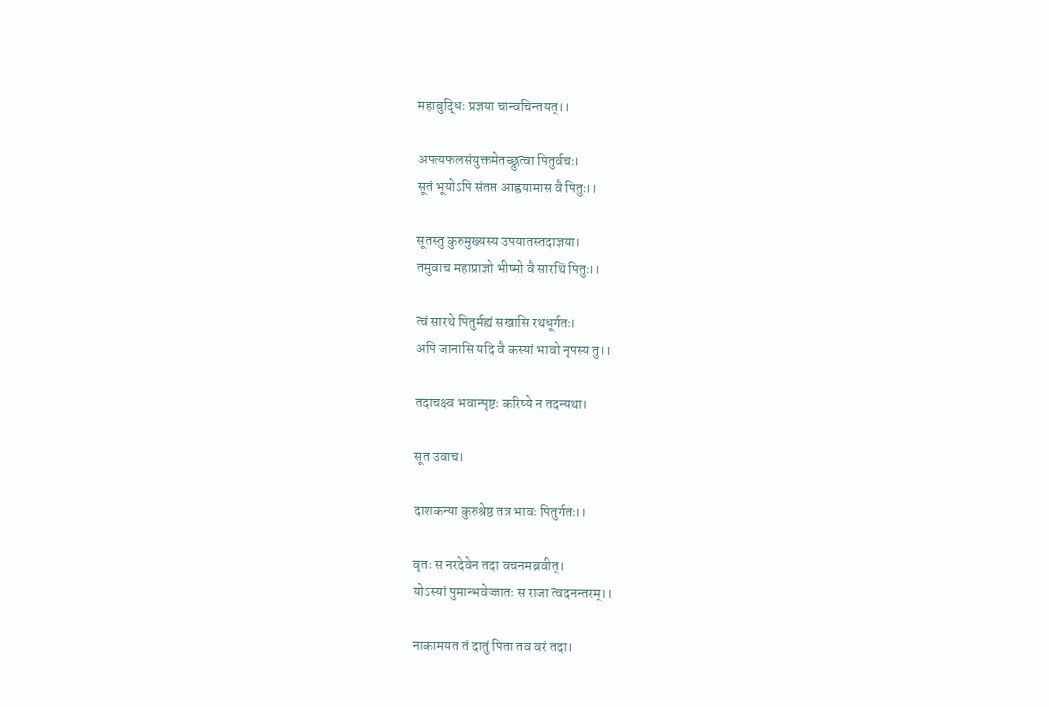महाबुद्धिः प्रज्ञया चान्वचिन्तयत्।।

अपत्यफलसंयुक्तमेतच्छ्रुत्वा पितुर्वचः।
सूतं भूयोऽपि संतप्त आह्वयामास वै पितुः।।

सूतस्तु कुरुमुख्यस्य उपयातस्तदाज्ञया।
तमुवाच महाप्राज्ञो भीष्मो वै सारथिं पितुः।।

त्वं सारथे पितुर्मह्यं सखासि रथधूर्गतः।
अपि जानासि यदि वै कस्यां भावो नृपस्य तु।।

तदाचक्ष्व भवान्पृष्टः करिष्ये न तदन्यथा।

सूत उवाच।

दाशकन्या कुरुश्रेष्ठ तत्र भावः पितुर्गतः।।

वृतः स नरदेवेन तदा वचनमब्रवीत्।
योऽस्यां पुमान्भवेज्जातः स राजा त्वदनन्तरम्।।

नाकामयत तं दातुं पिता तव वरं तदा।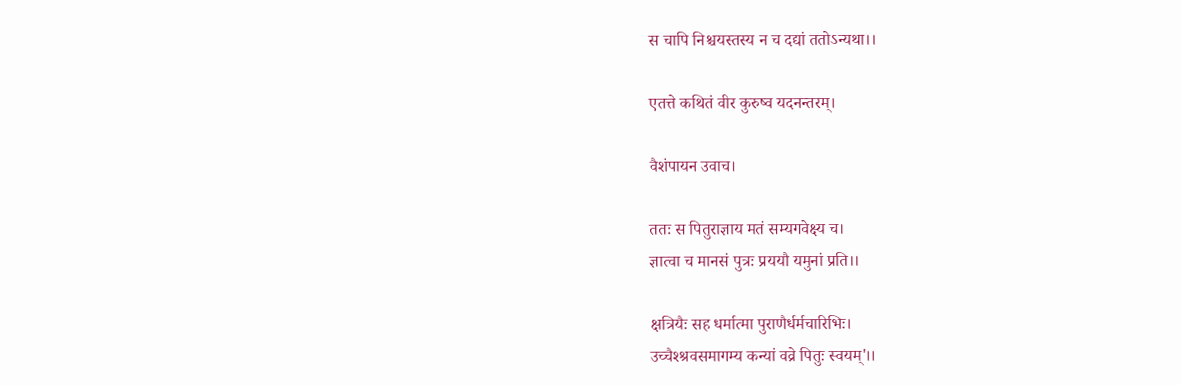स चापि निश्चयस्तस्य न च दद्यां ततोऽन्यथा।।

एतत्ते कथितं वीर कुरुष्व यदनन्तरम्।

वैशंपायन उवाच।

ततः स पितुराज्ञाय मतं सम्यगवेक्ष्य च।
ज्ञात्वा च मानसं पुत्रः प्रययौ यमुनां प्रति।।

क्षत्रियैः सह धर्मात्मा पुराणैर्धर्मचारिभिः।
उच्चैश्श्रवसमागम्य कन्यां वव्रे पितुः स्वयम्'।।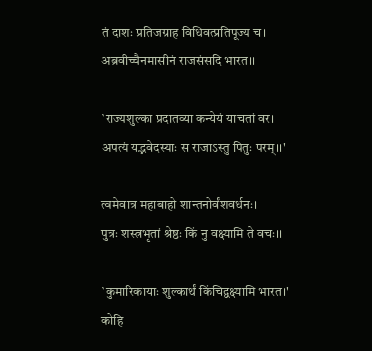तं दाशः प्रतिजग्राह विधिवत्प्रतिपूज्य च।
अब्रवीच्चैनमासीनं राजसंसदि भारत।।

`राज्यशुल्का प्रदातव्या कन्येयं याचतां वर।
अपत्यं यद्भवेदस्याः स राजाऽस्तु पितुः परम्।।'

त्वमेवात्र महाबाहो शान्तनोर्वंशवर्धनः।
पुत्रः शस्त्रभृतां श्रेष्ठः किं नु वक्ष्यामि ते वचः।।

`कुमारिकायाः शुल्कार्थं किंचिद्वक्ष्यामि भारत।'
कोहि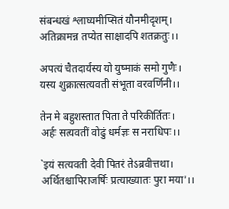संबन्धखं श्लाघ्यमीप्सितं यौनमीदृशम्।
अतिक्रामन्न तप्येत साक्षादपि शतक्रतुः।।

अपत्यं चैतदार्यस्य यो युष्माकं समो गुणैः।
यस्य शुक्रात्सत्यवती संभूता वरवर्णिनी।।

तेन मे बहुशस्तात पिता ते परिकीर्तितः।
अर्हः सत्यवतीं वोढुं धर्मज्ञः स नराधिपः।।

`इयं सत्यवती देवी पितरं तेऽब्रवीत्तथा।
अर्थितश्चापिराजर्षिः प्रत्याख्यातः पुरा मया'।।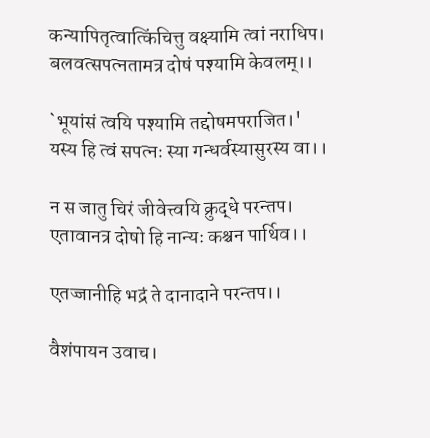कन्यापितृत्वात्किंचित्तु वक्ष्यामि त्वां नराधिप।
बलवत्सपत्नतामत्र दोषं पश्यामि केवलम्।।

`भूयांसं त्वयि पश्यामि तद्दोषमपराजित।'
यस्य हि त्वं सपत्नः स्या गन्धर्वस्यासुरस्य वा।।

न स जातु चिरं जीवेत्त्वयि क्रुद्धे परन्तप।
एतावानत्र दोषो हि नान्यः कश्चन पार्थिव।।

एतज्जानीहि भद्रं ते दानादाने परन्तप।।

वैशंपायन उवाच।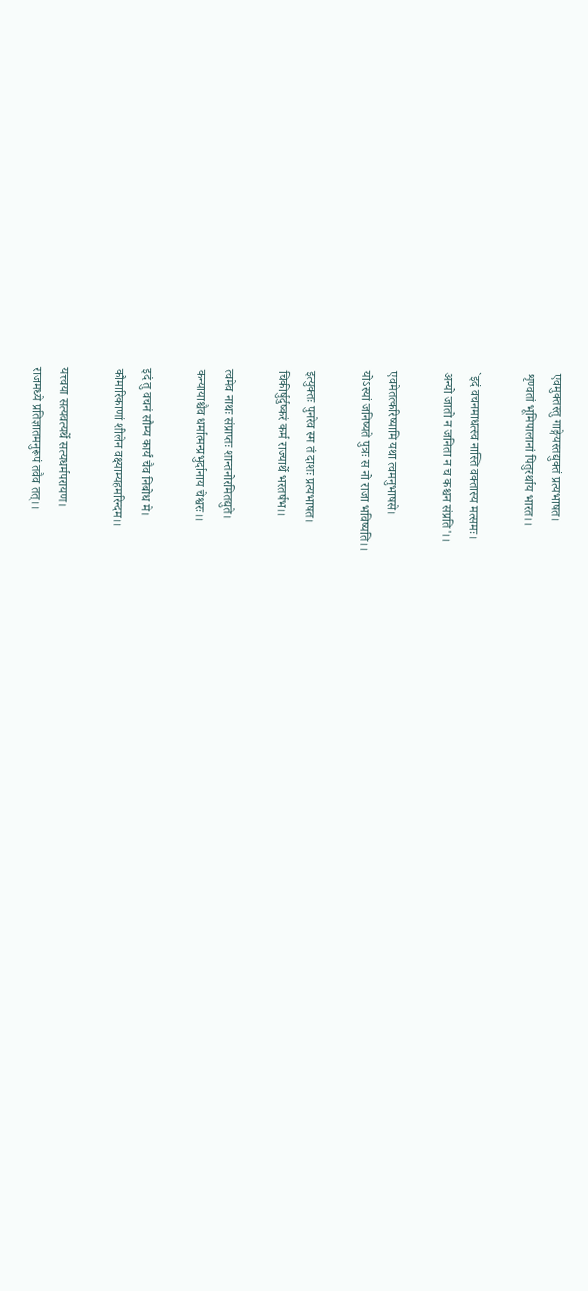एवमुक्तस्तु गाङ्गेयस्तद्युक्तं प्रत्यभाषत।
शृण्वतां भूमिपालानां पितुरर्थाय भारत।।

`इदं वचनमाधत्स्व नास्ति वक्तास्य मत्समः।
अन्यो जातो न जनिता न च कश्चन संप्रति'।।

एवमेतत्करिष्यामि यथा त्वमनुभाषसे।
योऽस्यां जनिष्यते पुत्रः स नो राजा भविष्यति।।

इत्युक्तः पुनरेव स्म तं दाशः प्रत्यभाषत।
चिकीर्षुर्दुष्करं कर्म राज्यार्थे भरतर्षभ।।

त्वमेव नाथः संप्राप्तः शान्तनोरमितद्युते।
कन्यायाश्चैव धर्मात्मन्प्रभुर्दानाय चेश्वरः।।

इदं तु वचनं सौम्य कार्यं चैव निबोध मे।
कौमारिकाणां शीलेन वक्ष्याम्यहमरिन्दम।।

यत्त्वया सत्यवत्यर्थे सत्यधर्मपरायण।
राजमध्ये प्रतिज्ञातमनुरूपं तवैव तत्।।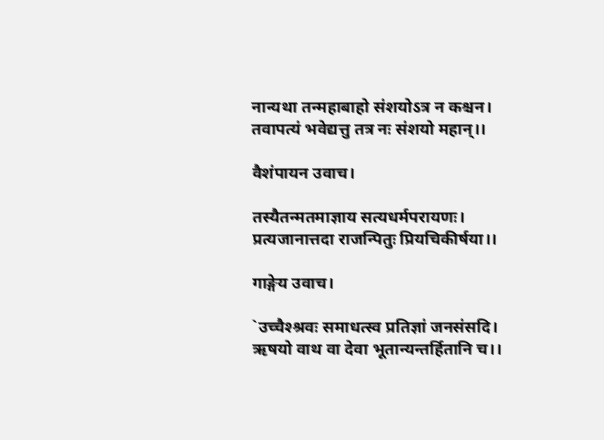नान्यथा तन्महाबाहो संशयोऽत्र न कश्चन।
तवापत्यं भवेद्यत्तु तत्र नः संशयो महान्।।

वैशंपायन उवाच।

तस्यैतन्मतमाज्ञाय सत्यधर्मपरायणः।
प्रत्यजानात्तदा राजन्पितुः प्रियचिकीर्षया।।

गाङ्गेय उवाच।

`उच्चैश्श्रवः समाधत्स्व प्रतिज्ञां जनसंसदि।
ऋषयो वाथ वा देवा भूतान्यन्तर्हितानि च।।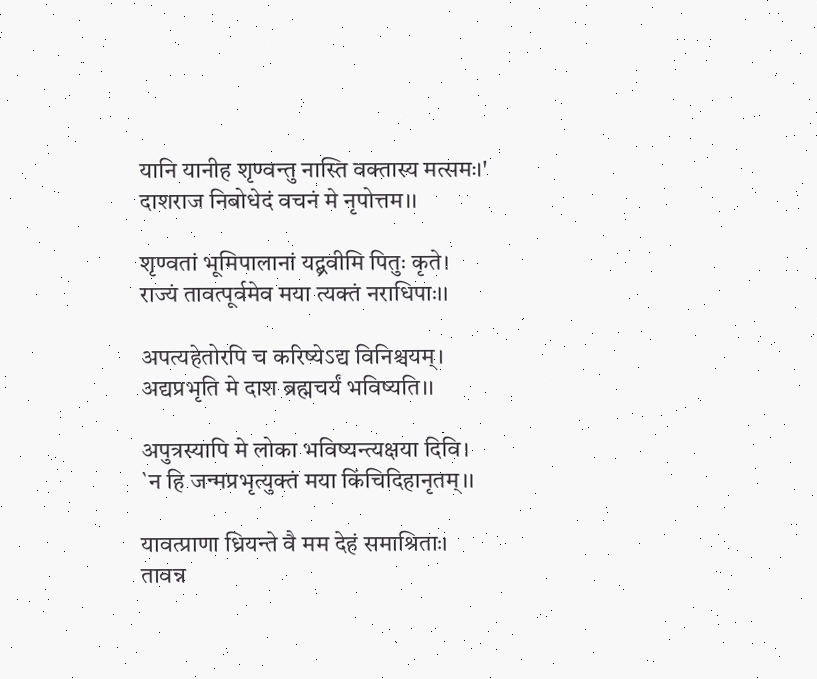यानि यानीह शृण्वन्तु नास्ति वक्तास्य मत्समः।'
दाशराज निबोधेदं वचनं मे नृपोत्तम।।

शृण्वतां भूमिपालानां यद्ब्रवीमि पितुः कृते।
राज्यं तावत्पूर्वमेव मया त्यक्तं नराधिपाः।।

अपत्यहेतोरपि च करिष्येऽद्य विनिश्चयम्।
अद्यप्रभृति मे दाश ब्रह्मचर्यं भविष्यति।।

अपुत्रस्यापि मे लोका भविष्यन्त्यक्षया दिवि।
`न हि जन्मप्रभृत्युक्तं मया किंचिदिहानृतम्।।

यावत्प्राणा ध्रियन्ते वै मम देहं समाश्रिताः।
तावन्न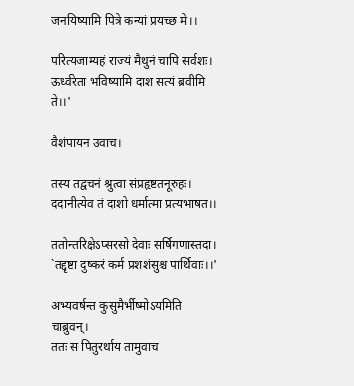जनयिष्यामि पित्रे कन्यां प्रयच्छ मे।।

परित्यजाम्यहं राज्यं मैथुनं चापि सर्वशः।
ऊर्ध्वरेता भविष्यामि दाश सत्यं ब्रवीमि ते।।'

वैशंपायन उवाच।

तस्य तद्वचनं श्रुत्वा संप्रहृष्टतनूरुहः।
ददानीत्येव तं दाशो धर्मात्मा प्रत्यभाषत।।

ततोन्तरिक्षेऽप्सरसो देवाः सर्षिगणास्तदा।
`तद्दृष्टा दुष्करं कर्म प्रशशंसुश्च पार्थिवाः।।'

अभ्यवर्षन्त कुसुमैर्भीष्मोऽयमिति चाब्रुवन्।
ततः स पितुरर्थाय तामुवाच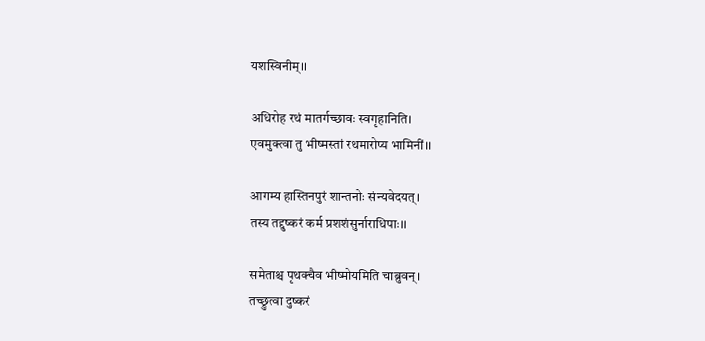यशस्विनीम्।।

अधिरोह रथं मातर्गच्छावः स्वगृहानिति।
एवमुक्त्वा तु भीष्मस्तां रथमारोप्य भामिनीं।।

आगम्य हास्तिनपुरं शान्तनोः संन्यवेदयत्।
तस्य तद्दुष्करं कर्म प्रशशंसुर्नाराधिपाः।।

समेताश्च पृथक्चैव भीष्मोयमिति चाब्रुवन्।
तच्छ्रुत्वा दुष्करं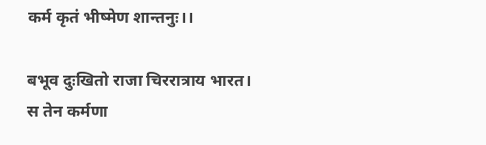कर्म कृतं भीष्मेण शान्तनुः।।

बभूव दुःखितो राजा चिररात्राय भारत।
स तेन कर्मणा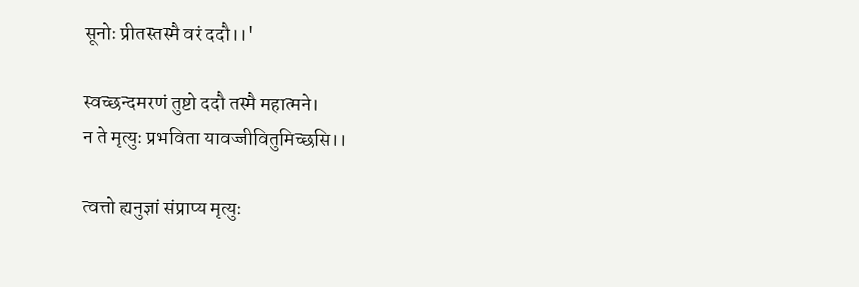सूनोः प्रीतस्तस्मै वरं ददौ।।'

स्वच्छन्दमरणं तुष्टो ददौ तस्मै महात्मने।
न ते मृत्युः प्रभविता यावज्जीवितुमिच्छसि।।

त्वत्तो ह्यनुज्ञां संप्राप्य मृत्युः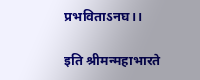प्रभविताऽनघ।।

इति श्रीमन्महाभारते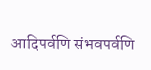आदिपर्वणि संभवपर्वणि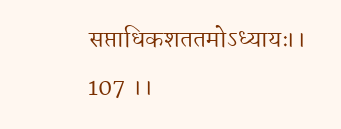सप्ताधिकशततमोऽध्यायः।। 107 ।।